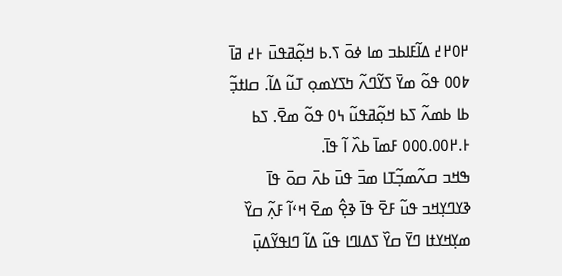߂߀߂߄ ߡߊ߬ߓߊߕߏ ߘߊ ߦߋ߫ ߖ.ߕ ߞߋ߲߬ߥߟߎ߫ ߅߄ ߥߊ߫ ߈߀߀ ߟߋ߬ ߘߌ߫ ߖߌ߬ߣߍ߬ ߤߖߌߘߋ߲ ߠߎ߬ ߡߊ߬. ߛߊߙߏ߲߬ ߕߊ ߕߘߍ߬ ߖߕ ߞߋ߲߬ߥߟߎ߬ ߆߀ ߟߋ߬ ߘߐ߫. ߖߕ ߅.߂߀߀.߀߀߀ ߓߘߊ߫ ߕߍ߰ ߊ߬ ߟߊ߫.
ߒߞߏ ߛߍ߬ߘߏ߲߬ߠߊ ߘߏ߫ ߟߎ߫ ߕߍ߫ ߛߋ߫ ߟߊ߫ ߢߌߣߌ߲ߞߏ ߟߎ߬ ߓߐ߫ ߟߊ߫ ߢߐ߲߮ ߘߐ߫ ߞߵߊ߬ ߓߍ߲߬ ߛߌ߰ ߘߌ߲ߞߌߙߊ ߣߌ߫ ߛߌ߰ ߖߡߊߣߊ ߟߎ߬ ߡߊ߬ ߣߊߟߌ߬ߡߎ߲߫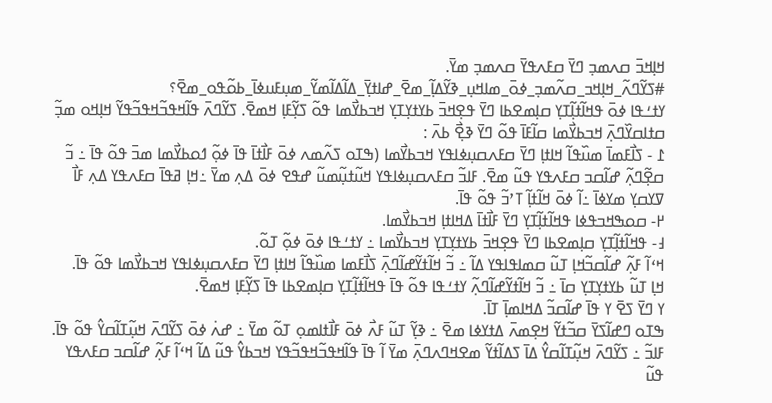ߞߊ߲ߞߏ߫ ߛߍߘߏ߲ ߣߌ߫ ߛߓߍߟߌ߫ ߛߍߘߏ߲ ߘߌ߫.
#ߖߌ߬ߣߍ߬_ߞߊ߲ߞߏ_ߛߍ߬ߘߏ߲_ߦߋ߫_ߘߊߞߎ߲_ߢߌ߬ߡߊ߲߬_ߘߐ߫_ߝߊߙߌ߲߫_ߡߊ߬ߡߊ߬ߘߌ߬_ߘߎ߲ߓߎߦߊ߫_ߕߋ߬ߟߋ_ߘߐ߫؟
ߌߙߑߟߊ ߦߋ߫ ߟߞߊ߬ߙߊ߲߬ߠߌ߲ ߛߊ߲ߘߐߕߊ ߣߌ߫ ߟߐ߲ߞߏ߫ ߕߌߙߌ߲ߠߌ߲ ߞߏߕߌ߯ߘߊ ߟߋ߬ ߖߌ߲߬ߓߊ߲ ߞߘߐ߫. ߖߌ߬ߣߍ߫ ߟߊ߬ߞߟߏ߬ߞߟߏ߬ߟߌ߬ ߞߊ߲ߞߋ ߘߏ߲߬ ߛߙߊߛߌ߰ߣߍ߲߫ ߞߏߕߌ߯ߘߊ ߛߊ߬ߓߊ߫ ߟߋ߬ ߣߌ߫ ߢߐ߲߯ ߕߍ߫ :
߁ - ߖߊ߯ߓߘߊ߫ ߘߎ߰ߟߊ߬ ߞߊߙߊ߲ ߣߌ߫ ߛߓߍߛߎ߲ߦߊߟߌ ߞߏߕߌ߯ߘߊ (ߒߠߋ ߖߍ߬ߘߍ ߦߋ߫ ߓߊ߯ߙߊ߫ ߟߊ߫ ߦߋ߲߬ ߗߋߕߌ߯ߘߊ ߘߏ߫ ߟߋ߬ ߟߊ߫ ߸ ߏ߬ ߛߐ߲߬ߣߍ߲߬ ߝߊ߬ߛߏ ߛߓߍߟߌ ߟߎ߬ ߘߐ߫. ߓߊߏ߬ ߛߓߍߛߎ߲ߦߊߟߌ ߞߎ߬ߙߎ߲߬ߘߎ߬ ߝߟߐ ߦߋ߫ ߡߍ߲ ߘߌ߫ ߸ߞߊ߲ ߥߟߊ߫ ߛߓߍߟߌ ߡߍ߲ ߓߊ߯ ߜߌߛߌ߲ ߘߌߦߊ߫ ߸ߊ߬ ߦߋ߫ ߞߊ߬ߙߊ߲߬ ߠߴߏ߬ ߟߋ߬ ߟߊ߫.
߂- ߛߋߒߞߏߟߦߊ ߟߞߊ߬ߙߊ߲߬ߠߌ߲ ߣߌ߫ ߓߊ߯ߙߊ߫ ߡߞߊߙߊ߲ ߞߏߕߌ߯ߘߊ.
߃- ߟߞߊ߬ߙߊ߲߬ߠߌ߲ ߛߊ߲ߘߐߕߊ ߣߌ߫ ߟߐ߲ߞߏ߫ ߕߌߙߌ߲ߠߌ߲ ߞߏߕߌ߯ߘߊ ߸ ߌߙߑߟߊ ߦߋ߫ ߦߋ߲߬ ߠߋ߬.
ߞߵߊ߬ ߓߍ߲߬ ߝߊ߬ߛߏ߬ߞߊ߲ ߠߎ߬ ߛߘߊߟߊߟߌ ߡߊ߬ ߸ ߏ߬ ߞߊ߬ߙߌ߬ߝߊ߬ߣߍ߲߫ ߖߊ߯ߓߘߊ ߘߎ߰ߟߊ߬ ߞߊߙߊ߲ ߣߌ߫ ߛߓߍߛߎ߲ߦߊߟߌ ߞߏߕߌ߯ߘߊ ߟߋ߬ ߟߊ߫.
ߞߊ߲ ߠߎ߬ ߕߌߙߌ߲ߠߌ߲ ߛߊ߫ ߸ ߏ߬ ߞߊ߬ߙߌ߬ߝߊ߬ߣߍ߲߬ ߌߙߑߟߊ ߟߋ߬ ߟߊ߫ ߟߞߊ߬ߙߊ߲߬ߠߌ߲ ߛߊ߲ߘߐߕߊ ߟߊ߫ ߖߌ߲߬ߓߊ߲ ߞߘߐ߫.
ߌ ߣߌ߫ ߖߐ߫ ߌ ߟߊ߫ ߝߊ߬ߛߏ߬ ߡߞߊߘߊ߲߫ ߠߊ߫.
ߒߠߋ ߣߝߊ߬ߖߌ߫ ߛߏ߬ߙߌ߬ ߞߐ߲ߘߍ߫ ߡߙߌߦߊ ߘߐ߫ ߸ ߢߌ߲߬ ߠߎ߬ ߓߍ߯ ߦߋ߫ ߓߊ߯ߙߊߘߋ߲ ߠߋ߬ ߘߌ߫ ߸ ߝߍ߭ ߦߋ߫ ߖߌ߬ߣߍ߫ ߞߎ߲߬ߠߊ߬ߛߌ߮ ߟߋ߬ ߟߊ߫. ߓߊߏ߬ ߸ ߖߌ߬ߣߍ߫ ߞߎ߲߬ߠߊ߬ߛߌ߮ ߡߊ߫ ߖߡߊ߬ߙߌ߬ ߘߐߞߣߍߣߍ߲߫ ߘߌ߫ ߊ߬ ߟߊ߫ ߟߊ߬ߞߟߏ߬ߞߟߏ߬ߟߌ ߞߏߕߌ߮ ߟߎ߬ ߡߊ߬ ߞߵߊ߬ ߓߍ߲߬ ߝߊ߬ߛߏ ߛߓߍߟߌ ߟߎ߬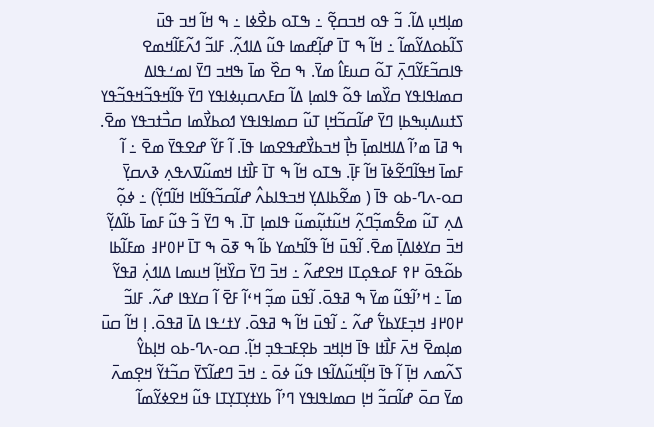ߘߊ߲ߞߎ߲ ߡߊ߬. ߏ߬ ߟߋ ߞߏߛߐ߲߬ ߸ ߒߠߋ ߕߐ߯ߦߊ ߸ ߒ ߞߊ߬ ߞߏ ߟߎ߫ ߖߊ߬ߕߋߡߌ߬ߘߊ߬ ߸ ߞߊ߬ ߒ ߠߊ߫ ߝߊ߲߬ߝߘߊ ߟߎ߬ ߡߊߗߍ߲߬. ߓߊߏ߬ ߗߍ߬ߓߊ߬ߞߘߐ ߟߊߛߏ߬ߓߌ߬ߣߍ߲߫ ߠߋ߬ ߛߎߓߊ߮ ߘߌ߫. ߒ ߛߐ߰ ߘߊ߫ ߒߞߏ ߣߌ߫ ߊߘߑߟߊߡ ߛߘߊߟߊߟߌ ߛߌ߰ߘߊ ߟߋ߬ ߟߊߘߊ߲ ߡߊ߬ ߛߓߍߛߎ߲ߦߊߟߌ ߣߌ߫ ߟߊ߬ߞߟߏ߬ߞߟߏ߬ߟߌ ߖߙߎߡߎ߲ߒߕߊ߲ ߣߌ߫ ߝߊ߬ߛߏ߬ߞߊ߲ ߠߎ߬ ߛߘߊߟߊߟߌ ߗߋߕߌ߯ߘߊ ߛߏ߯ߙߏߟߌ ߘߐ߫. ߒ ߥߊ߫ ߘߴߊ߬ ߡߊߞߊߘߊ߲߫ ߤߊ߲߯ ߞߏߕߌ߯ߝߟߐߘߊ ߟߊ߫. ߊ߬ ߓߌ߬ ߝߐߟߌ߫ ߘߐ߫ ߸ ߊ߬ ߓߘߊ߫ ߞߟߊ߬ߣߐ߬ߦߊ߫ ߞߊ߬ ߓߊ߲߫. ߒߠߋ ߞߊ߬ ߒ ߠߊ߫ ߓߊ߯ߙߊ ߞߘߎ߬ߜߍߟߍ߲ ߢߍߛߌ߲߫ ߛߋ-ߍߣ-ߕߋ ߟߊ߫ ( ߘߐ߬ߕߊߡߌ߲ ߞߏߟߊߕߍ߮ ߝߊ߬ߛߏ߬ߟߊ߬ߞߊ ߞߊ߬ߣߌ߲߬) ߸ ߦߋ߲߬ ߡߍ߲ ߠߎ߬ ߘߐ߱ߘߏ߲߬ߣߍ߲߬ ߞߎ߬ߙߎ߲߬ߘߎ߬ ߟߊߘߊ߲ ߠߊ߫. ߒ ߣߌ߫ ߏ߬ ߟߎ߬ ߓߘߊ߫ ߕߊ߬ߡߌ߲߬ ߞߏ߫ ߛߌߦߊߡߊ߲߫ ߘߐ߫. ߊ߬ߟߎ߫ ߞߊ߬ ߟߊ߬ߤߘߌ ߕߊ߬ ߒ ߧߋ߫ ߒ ߠߊ߫ ߂߀߂߃ ߘߓߊ߬ߕߊ ߕߋ߬ߟߋ߫ ߂߉ ߓߋߟߋ߲ߠߊ ߞߐߝߍ߬ ߸ ߞߏ߫ ߣߌ߫ ߛߌ߰ߞߊ߲߬ ߞߎߘߊ ߡߊߗߍ߲߭ ߥߟߌ߬ ߘߊ߫ ߸ ߞߴߊ߬ߟߎ߬ ߘߌ߫ ߒ ߥߟߋ߫. ߊ߬ߟߎ߫ ߘߏ߲߬ ߞߵߊ߬ ߓߐ߫ ߊ߬ ߛߌߟߊ ߝߍ߬. ߓߊߏ߬ ߂߀߂߃ ߞߏ߲ߓߌߕߌ߱ ߝߍ߬ ߸ ߊ߬ߟߎ߫ ߞߊ߬ ߒ ߥߟߋ߫. ߌߙߑߟߊ ߡߊ߫ ߥߟߋ߫. ߊ߲ ߞߊ߬ ߛߎ߫ ߘߊ߲ߘߐ߫ ߞߍ߫ ߓߊ߯ߙߊ ߟߊ߫ ߞߊ߲ߞߏ ߕߐ߲ߓߏߟߏ߲ ߞߊ߲߬. ߛߋ-ߍߣ-ߕߋ ߞߊ߲ߕߌ߮ ߖߍ߬ߘߍ ߞߊ߲߫ ߊ߬ ߟߊ߫ ߞߊ߲߬ߞߎ߬ߡߊ߬ߟߊ ߟߎ߬ ߦߋ߫ ߸ ߞߏ߫ ߣߝߊ߬ߖߌ߫ ߛߏ߬ߙߌ߬ ߞߐ߲ߘߍ߫ ߘߌ߫ ߛߋ߫ ߝߊ߬ߛߏ߬ ߞߊ߲ ߛߘߊߟߊߟߌ ߣߴߊ߬ ߕߌߙߌ߲ߠߌ߲ߠߊ ߟߎ߬ ߞߐߦߌ߬ߘߊ߬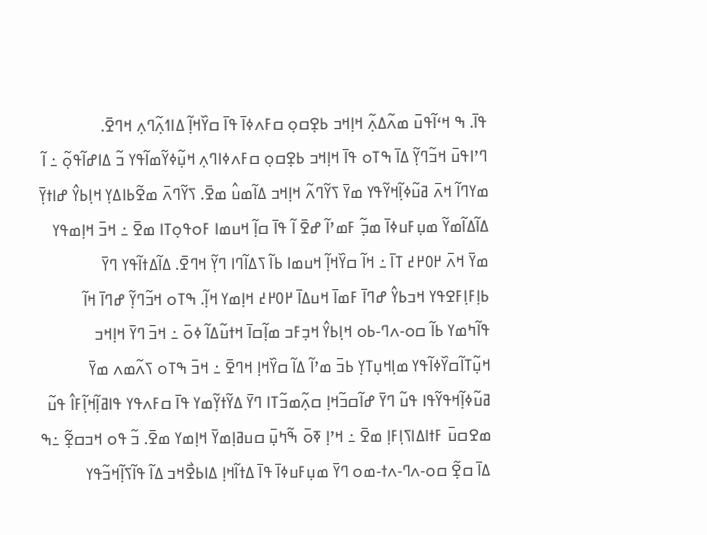ߟߊ߫. ߒ ߞߵߊ߬ߟߎ߫ ߘߍ߬ߡߍ߲߬ ߞߊ߲ߞߏ ߕߐ߲ߛߋ߲ ߛߓߍߦߊ߫ ߟߊ߫ ߛߌ߰ߞߊ߲߬ ߡߊߗߍ߲߬ߣߍ߲ ߞߣߐ߫.
ߣߴߊߟߎ߫ ߞߏ߬ߣߌ߲߬ ߡߊ߫ ߒߠߋ ߟߊ߫ ߞߊ߲ߞߏ ߕߐ߲ߛߋ߲ ߛߓߍߦߊߣߍ߲ ߞߎ߲߬ߦߌ߬ߘߊ߬ߟߌ ߏ߬ ߡߊߝߊ߬ߟߋ߲߬ ߸ ߊ߬ ߘߌߣߊ߬ ߞߍ߫ ߥߎ߬ߦߊ߲߬ߞߌ߬ߟߌ ߘߌ߫ ߖߌ߬ߣߍ߬ ߞߊ߲ߞߏ ߡߊ߬ߘߎ߮ ߘߐ߫. ߖߌ߬ߣߍ߫ ߘߐ߬ߕߊߡߌ߲ ߞߊ߲ߕߌ߮ ߝߊߙߌ߲߫ ߡߊ߬ߡߊ߬ߘߌ߬ ߘߎ߲ߓߎߦߊ߫ ߘߏ߲߬ ߓߘߴߊ߬ ߝߐ߫ ߊ߬ ߟߊ߫ ߛߊ߲߬ ߞߎߘߊ ߓߋߟߋ߲ߠߊ ߘߐ߫ ߸ ߞߏ߫ ߞߊ߲ߘߟߌ ߘߌ߫ ߞߍ߫ ߂߀߂߄ ߠߊ߫ ߸ ߞߊ߬ ߛߌ߰ߞߊ߲߬ ߞߎߘߊ ߕߊ߬ ߖߡߊ߬ߣߊ ߣߌ߲߬ ߞߣߐ߫. ߡߊ߬ߡߙߊ߬ߟߌ ߣߌ߫ ߕߊ߲ߓߊ߲ߓߐߟߌ ߞߏߕߌ߮ ߝߣߊ߫ ߓߘߊ߫ ߞߎߡߊ߫ ߂߀߂߄ ߞߊ߲ߘߌ ߞߊ߲߬. ߒߠߋ ߞߏ߬ߣߌ߲߬ ߝߣߊ߫ ߞߊ߬ ߟߊ߬ߤߘߌ ߕߊ߬ ߛߋ-ߍߣ-ߕߋ ߞߊ߲ߕߌ߮ ߞߏ߲ߓߏ ߘߊ߲߬ߛߊ߫ ߞߙߎ߬ߡߊ߬ ߦߋ߫ ߸ ߞߏ߫ ߣߌ߫ ߞߊ߲ߞߏ ߞߎ߲߬ߠߊ߬ߛߌ߰ߦߊ߬ߟߌ ߘߊ߲ߞߎ߲ߠߌ߲ ߕߏ߫ ߘߴߊ߬ ߡߊ߬ ߛߌ߰ߞߊ߲ ߞߣߐ߫ ߸ ߞߏ߫ ߒߠߋ ߖߍ߬ߘߍ ߘߌ߫ ߥߎ߬ߦߊ߲߬ߞߟߌ߬ߟߊ ߟߎ߬ ߣߌ߫ ߝߊ߬ߛߏ߬ߞߊ߲ ߛߍ߲߬ߘߏ߬ߠߊ ߣߌ߫ ߡߌ߬ߙߌ߲߬ߘߌ ߟߊ߫ ߛߓߍߟߌ ߟߊߥߊ߲߬ߞߊ߲߬ߓߊ߮ ߟߎ߬ ߘߐߛߎ߫ ߓߙߊߡߊߖߊ߲ߓߊ߲ ߘߐ߫ ߸ ߞߴߊ߲ ߧߋ߫ ߒ߬ߤߎ߲߫ ߛߎߥߊ߲ߘߌ߫ ߞߊ߲ߘߌ ߘߐ߫. ߏ߬ ߟߋ ߞߏߛߐ߲߬ ߸ߒ ߡߊ߫ ߛߐ߲߬ ߛߋ-ߍߣ-ߍߙ-ߘߋ ߣߌ߫ ߘߎ߲ߓߎߦߊ߫ ߟߊ߫ ߡߙߊ߬ߞߊ߲ ߡߊߕߐ߯ߞߏ ߡߊ߬ ߟߊ߬ߖߊ߲߬ߞߏ߬ߟߌ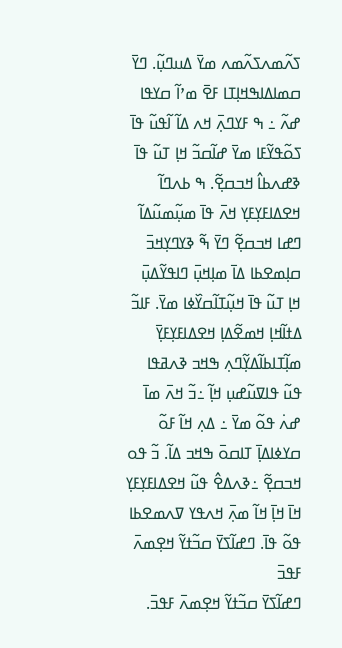ߖߍ߬ߘߍߖߍ߬ߘߍ ߘߌ߫ ߡߎߣߎ߲߬. ߣߌ߫ ߛߘߊߡߊߒߞߊ߲ߠߊ ߓߐ߫ ߘߴߊ߬ ߛߌߟߊ ߝߍ߬ ߸ ߒ ߓߌߣߍ߲߫ ߞߍ ߡߊ߬ ߊ߬ߟߎ߬ ߟߊ߫ ߖߋ߬ߟߌ߬ߓߊ ߘߌ߫ ߝߊ߬ߛߏ߬ ߞߊ߲ ߠߎ߬ ߟߊ߫ ߢߝߍߕߊ߮ ߞߏߛߐ߲߬. ߒ ߕߍߣߊ߬ ߞߐߡߊߓߌ߲ߓߌ߲ ߞߍ߫ ߟߊ߫ ߘߎ߲߬ߘߎ߬ߡߊ߬ ߣߝߊ ߞߏߛߐ߲߬ ߣߌ߫ ߒ߬ ߢߌߣߌ߲ߞߏ߫ ߛߊ߲ߘߐߕߊ ߡߊ߫ ߘߊ߲ߞߎ߲߫ ߣߊߟߌ߬ߡߎ߲߫ ߞߊ߲ ߠߎ߬ ߟߊ߫ ߞߎ߲߬ߠߊ߬ߛߌ߰ߦߊ ߘߌ߫. ߓߊߏ߬ ߡߙߊ߬ߞߊ߲ ߞߘߐ߬ߡߊ߲ ߞߐߡߊߓߌ߲ߓߌ߲߫ ߘߊ߲߬ߠߊߕߊ߬ߡߌ߲߬ߣߍ߲ ߒߞߏ ߢߍߥߟߊ ߟߎ߬ ߟߊߜߎ߬ߝߎ߲ ߞߊ߲߬ ߸ߏ߬ ߞߍ߫ ߘߊ߫ ߝߍ߭ ߟߋ߬ ߘߌ߫ ߸ ߡߍ߲ ߞߊ߬ ߓߋ߬ ߛߌߦߊߡߊ߲߫ ߠߊߛߋ߫ ߒߞߏ ߡߊ߬. ߏ߬ ߟߋ ߞߏߛߐ߲߬ ߸ߢߍߡߐ߮ ߟߎ߬ ߞߐߡߊߓߌ߲ߓߌ߲ ߞߊ߫ ߞߊ߲߫ ߞߊ߬ ߘߍ߲߫ ߞߍߟߌ ߜߍߘߐߕߊ ߟߋ߬ ߟߊ߫. ߣߝߊ߬ߖߌ߫ ߛߏ߬ߙߌ߬ ߞߐ߲ߘߍ߫ ߓߟߏ߫
ߣߝߊ߬ߖߌ߫ ߛߏ߬ߙߌ߬ ߞߐ߲ߘߍ߫ ߓߟߏ߫.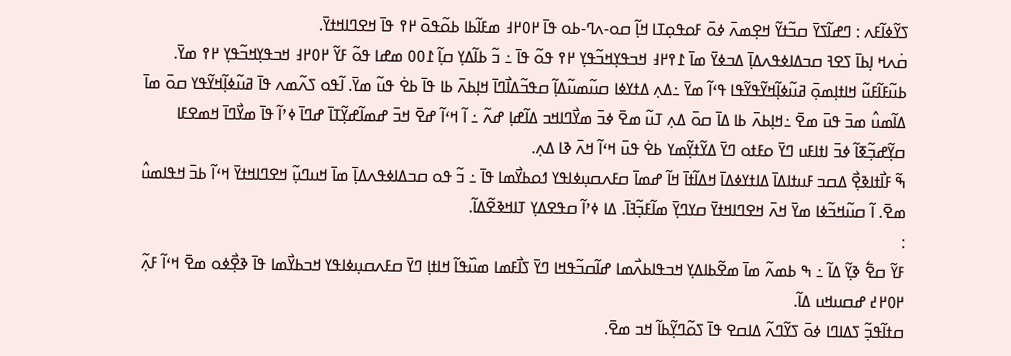ߖߌ߬ߦߊ߬ߓߍ : ߣߝߊ߬ߖߌ߫ ߛߏ߬ߙߌ߬ ߞߐ߲ߘߍ߫ ߦߋ߫ ߓߋߟߋ߲ߠߊ ߞߊ߲߬ ߛߋ-ߍߣ-ߕߋ ߟߊ߫ ߂߀߂߃ ߘߓߊ߬ߕߊ ߕߋ߬ߟߋ߫ ߂߉ ߟߊ߫ ߞߐߣߊߞߙߌ߫.
ߛ߭ߍߞ ߊ߲ߕߊ߫ ߖߐߔ ߛߏߡߊߦߟߍߡߊ߲߫ ߡߏߦߌ߫ ߘߊ߫ ߁߉߂߃ ߞߏߟߌ߲ߞߏ߬ߟߌ߲ ߂߉ ߟߋ߬ ߟߊ߫ ߸ ߏ߬ ߕߊ߬ߡߌ߲ ߛߊ߲߬ ߁߀߀ ߘߝߊ ߟߋ߬ ߓߌ߬ ߂߀߂߃ ߞߏߟߌ߲ߞߏ߬ߟߌ߲ ߂߉ ߘߌ߫. ߕߎ߬ߓߊ߬ߓߎ߬ ߞߊߙߊ߲ߘߋ߲߫ ߥߎ߬ߦߊ߲߬ߞߌ߬ߟߌ߬ߟߊ ߟߵߊ߬ ߘߌ߫ ߸ߡߍ߲ ߡߙߌߦߊ ߛߎ߬ߘߎ߬ߡߊ߲߬ ߛߟߏ߬ߡߊ߯ߣߊ߫ ߞߊ߲ߕߍ߫ ߕߊ ߟߊ߫ ߕߐ߭ ߟߎ߬ ߘߌ߫. ߊ߬ߟߋ ߖߍ߬ߘߍ ߟߊ߫ ߥߎ߬ߦߊ߲߬ߞߌ߬ߟߌ ߛߋ߫ ߘߊ߫ ߡߊ߬ߘߎ߮ ߘߏ߫ ߟߎ߫ ߘߐ߫ ߸ߞߊ߲ߕߍ߫ ߕߊ ߡߊ߫ ߛߋ߫ ߡߍ߲ ߠߎ߬ ߘߐ߫ ߦߏ߫ ߘߌ߯ߣߊߞߏ ߡߊ߬ߝߊ߲ ߝߍ߬ ߸ ߊ߬ ߞߵߊ߬ ߝߐ߫ ߞߏ߫ ߝߘߊ߬ߝߌ߲߬ߠߊ߫ ߝߣߊ߫ ߦߴߊ߬ ߟߊ߫ ߘߌ߯ߣߊ߫ ߞߘߐߓߊ ߛߌ߲߬ߝߏ߲߬ߧߊ߬ ߦߏ߫ ߊߙߊߓߎ ߣߌ߫ ߋߓߙߋ ߣߌ߫ ߡߌ߬ߙߌ߲߬ߘߌ ߕߐ߭ ߟߎ߫ ߞߵߊ߬ ߞߍ߫ ߢߊ ߡߍ߲.
ߒ߬ ߓߊ߯ߙߊߢߐ߲߯ ߡߛߏ ߓߎߙߊߡߊ߫ ߡߊߙߌߦߡߊ߫ ߞߡߊ߬ߙߊ߫ ߞߊ߬ ߝߘߊ߫ ߛߓߍߛߎ߲ߦߊߟߌ ߗߋߕߌ߯ߘߊ ߟߊ߫ ߸ ߏ߬ ߟߋ ߛߏߡߊߦߟߍߡߊ߲߫ ߘߊ߫ ߞߎߣߎ߲߬ ߞߐߣߊߞߙߌ߫ ߞߵߊ߬ ߕߏ߫ ߞߟߊߘߎ߮ ߘߐ߫. ߊ߬ ߛߎ߬ߞߏ߬ߦߊ ߘߌ߫ ߞߍ߫ ߞߐߣߊߞߙߌ߫ ߛߌߣߌ߲߫ ߘߊ߬ߓߏ߲߬ߔߊ߫. ߡߊ ߦߴߊ߬ ߛߟߐߡߌ߲ ߠߊߞߢߐ߬ߡߊ߬.
:
ߓߌ߬ ߛߐ߱ ߢߌ߲߬ ߡߊ߬ ߸ ߒ ߕߘߍ߬ ߘߊ߫ ߘߐ߬ߕߊߡߌ߲ ߞߏߟߊߕߍ߯ߘߊ ߝߊ߬ߛߏ߬ߟߞߊ ߣߌ߫ ߖߊ߯ߓߘߊ ߘߎ߰ߟߊ߬ ߞߊߙߊ߲ ߣߌ߫ ߛߓߍߛߎ߲ߦߊߟߌ ߞߏߕߌ߯ߘߊ ߟߊ߫ ߢߐ߲߯ߦߋ ߘߐ߫ ߞߵߊ߬ ߓߍ߲߬ ߂߀߂߄ ߝߛߎߞߎ ߡߊ߬.
ߛߙߊ߬ߟߏ߲߬ ߖߡߊߣߊ ߦߋ߫ ߖߌ߬ߣߍ߬ ߡߊߛߐ ߟߊ߫ ߖߋ߬ߣߌ߲߬ߕߊ߬ ߞߏ ߘߐ߫.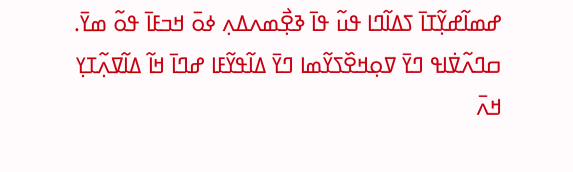ߝߘߊ߬ߝߌ߲߬ߠߊ߫ ߖߡߊ߬ߣߊ ߟߎ߬ ߟߊ߫ ߢߐ߲߯ߘߍߡߍ߲ ߦߋ߫ ߞߏߓߊ߫ ߟߋ߬ ߘߌ߫. ߛߣߍ߬ߜ߭ߊߟ ߣߌ߫ ߜߋ߲ߞߐ߰ߖߌ߬ߘߊ ߣߌ߫ ߡߊ߬ߟߌ߬ߓߊ ߝߣߊ߫ ߞߊ߬ ߡߊ߬ߜߍ߲߬ߠߌ߲ ߞߍ߫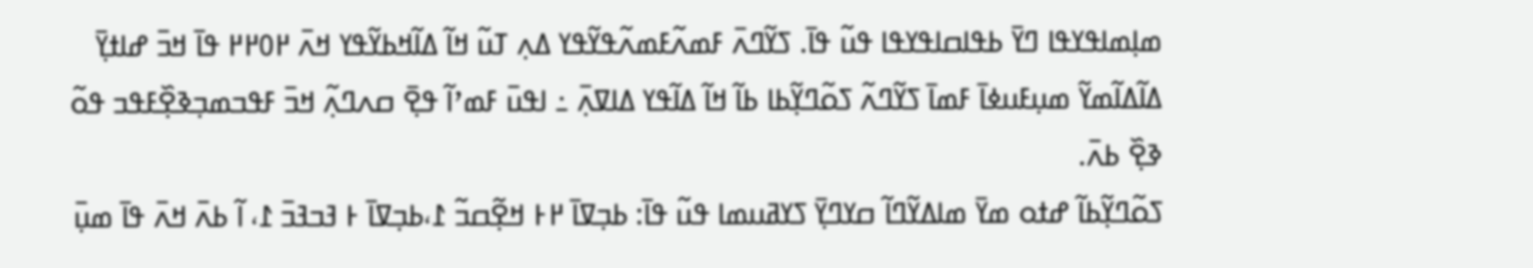ߘߊ߲ߘߊߟߌߟߊ ߣߌ߫ ߕߟߊߛߊߟߌߟߊ ߟߎ߬ ߟߊ߫. ߖߌ߬ߣߍ߫ ߓߘߍ߬ߓߘߍ߬ߟߌ߬ߟߌ ߡߍ߲ ߠߎ߬ ߞߊ߬ ߡߊ߬ߞߕߌ߬ߟߌ ߞߍ߫ ߂߀߂߂ ߟߊ߫ ߞߏ߫ ߝߊߙߌ߲߫ ߡߊ߬ߡߊ߬ߘߌ߬ ߘߎ߲ߓߎߦߊ߫ ߓߘߊ߫ ߖߌ߬ߣߍ߬ ߖߋ߬ߣߌ߲߬ߕߊ ߕߊ߬ ߞߊ߬ ߡߊ߬ߟߌ ߡߊߜߍ߲߫ ߸ ߊߟߎ߫ ߓߘߴߊ߬ ߟߐ߲߫ ߛߍߣߍ߲߬ ߞߏ߫ ߓߟߏߘߏ߲ߢߐ߲߰ߓߟߏ ߟߋ߬ ߢߐ߲߰ ߕߍ߫.
ߖߋ߬ߣߌ߲߬ߕߊ߬ ߝߙߋ ߘߌ߫ ߘߊߡߌ߬ߣߊ߬ ߛߌߣߌ߲߫ ߖߌߥߎߘߊ ߟߎ߬ ߟߊ߫: ߕߏ߲ߜߊ߫ ߂߅ ߞߐ߲߬ߛߏ߬ ߁،ߕߏ߲ߜߊ߫ ߅ ߔߏߔߏ߫ ߁، ߊ߬ ߕߍ߫ ߞߍ߫ ߟߊ߫ ߘߎ߲߫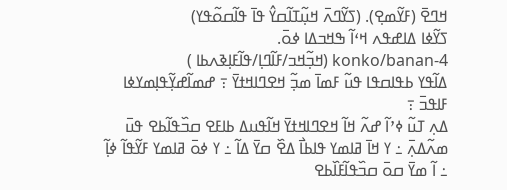ߞߣߐ߫ (ߓߌ߬ߘߐ߲). (ߖߌ߬ߣߍ߫ ߞߎ߲߬ߠߊ߬ߛߌ߮ ߟߊ߫ ߟߊ߬ߛߋ߬ߟߌ)
ߖߌ߬ߦߊ ߡߊߝߟߍ ߞߵߊ߬ ߒߞߏߡߊ ߦߋ߫.
4-konko/banan (ߞߏ߲߬ߞߏ/ߓߊ߬ߣߊ߲/ߟߊ߬ߓߊ߲ߢߍߕߊ )
ߡߊ߬ߟߌ ߕߟߊߛߟߊ ߟߎ߬ ߓߘߊ߫ ߘߏ߲߬ ߞߐߣߊߞߙߌ߫ ߹ ߝߘߊ߬ߝߌ߲߬ߟߊ߲ߘߌߦߊ ߓߊߟߏ߫ ߹
ߡߍ߲ ߠߎ߬ ߦߴߊ߬ ߝߍ߬ ߞߊ߬ ߞߐߣߊߞߙߌ߫ ߞߊ߬ߟߎߡ ߕߊߓߐ ߛߏ߰ߟߊ߬ߕߐ ߟߎ߫ ߘߍ߬ߡߍ߲߫ ߸ ߌ ߞߊ߫ ߥߊߘߌ ߟߊߕߊ߯ ߡߐ߰ ߛߌ߫ ߡߊ߬ ߸ ߌ ߦߋ߫ ߥߊߘߌ ߓߌ߬ߟߊ߬ ߦߊ߲߬ ߸ ߊ߬ ߘߌ߫ ߛߋ߫ ߛߏ߰ߟߊ߬ߓߊ߰ߕߐ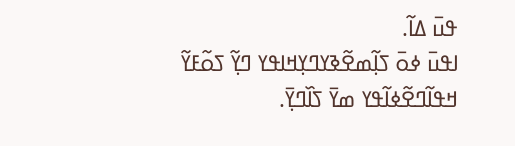ߟߎ߫ ߡߊ߬.
ߊߟߎ߫ ߦߋ߫ ߖߊ߲߬ߘߐ߬ߢߌߣߌ߲ߞߊߟߌ ߣߌ߲߬ ߖߋ߬ߓߌ߬ ߞߟߊ߬ߣߐ߬ߦߊ߬ߟߌ ߘߌ߫ ߖߊ߰ߣߌ߲߫.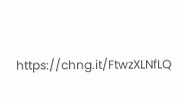https://chng.it/FtwzXLNfLQ